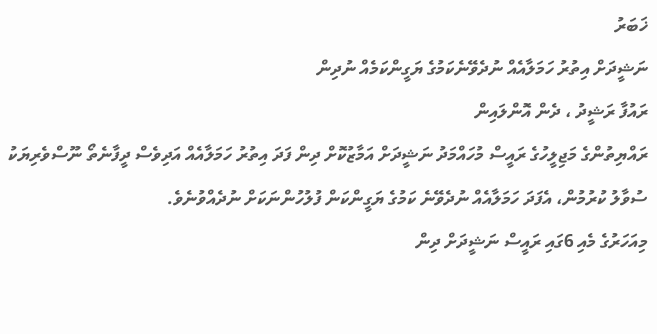ޚަބަރު
ނަޝީދަށް އިތުރު ހަމަލާއެއް ނުދެވޭނެކަމުގެ ޔަގީންކަމެއް ނުދިން
ރައުފާ ރަޝީދު ، ދެން އޮންލައިން
ރައްޔިތުންގެ މަޖިލީހުގެ ރައީސް މުހައްމަދު ނަޝީދަށް އަމާޒުކޮށް ދިން ފަދަ އިތުރު ހަމަލާއެއް އަދިވެސް ދީފާނެތޯ ނޫސްވެރިޔަކު ސުވާލު ކުރުމުން، އެފަދަ ހަމަލާއެއް ނުދެވޭނެ ކަމުގެ ޔަގީންކަން ފުލުހުންނަކަށް ނުދެއްވުނެވެ.
މިއަހަރުގެ މެއި 6ގައި ރައީސް ނަޝީދަށް ދިން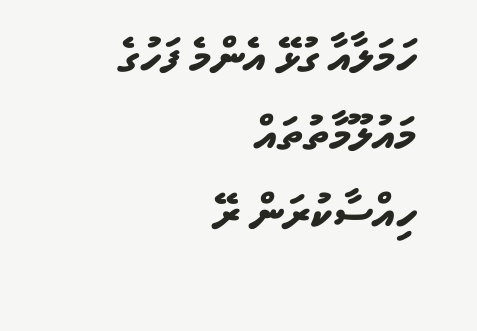ހަމަލާއާ ގުޅޭ އެންމެ ފަހުގެ މައުލޫމާތުތައް ހިއްސާކުރަން ރޭ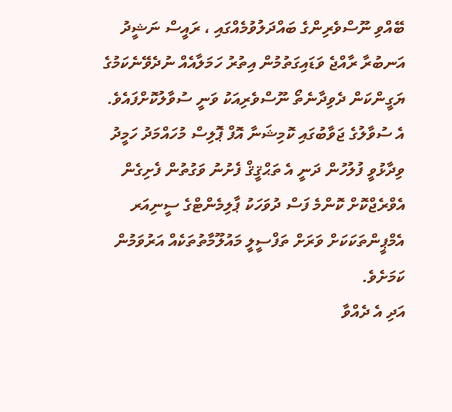ބޭއްވި ނޫސްވެރިންގެ ބައްދަލުވުމެއްގައި ، ރައީސް ނަޝީދު އަނބުރާ ރާއްޖެ ވަޑައިގަތުމުން އިތުރު ހަމަލާއެއް ނުދެވޭނެކަމުގެ ޔަގީންކަން ދެވިދާނެތޯ ނޫސްވެރިއަކު ވަނީ ސުވާލުކޮށްފައެވެ.
އެ ސުވާލުގެ ޖަވާބުގައި ކޮމިޝަނާ އޮފް ޕޮލިސް މުހައްމަދު ހަމީދު ވިދާޅުވީ ފުލުހުން ދަނީ އެ ތަޙްޤީޤް ފެށުނު ވަގުތުން ފެށިގެން އެވްރެޖްކޮށް ކޮންމެ ފަސް ދުވަހަކު ޕާލިމެންޓްގެ ސީނިއަރ އެމްޕީންތަކަކަށް ވަރަށް ތަފްސީލީ މައުލޫމާތުތަކެއް އަރުވަމުން ކަމަށެވެ.
އަދި އެ ދެއްވާ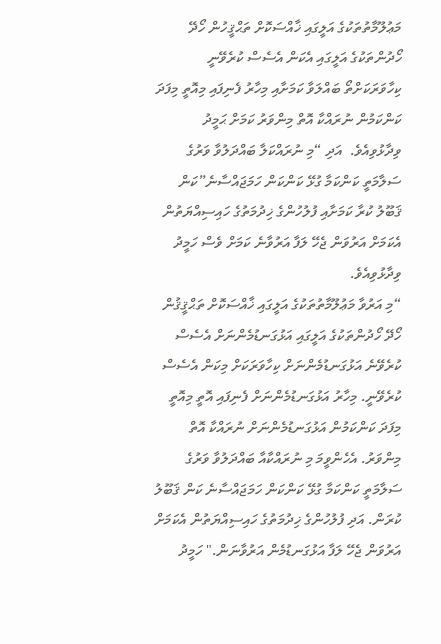މަޢުލޫމާތުތަކުގެ އަލީގައި ޚާއްސަކޮށް ތަޙްޤީހުން ހޯދޭ ހޯދުންތަކުގެ އަލީގައި އެކަން އެސެސް ކުރެވޭނީ ކިހާވަރަކަށްތޯ ބައްލަވާ ކަމަށާއި މިހާރު ފެނިފައި މިއޮތީ މިފަދަ ކަންކަމުން ނުރައްކާ އޮތް މިންވަރު ކަމަށް ޙަމީދު ވިދާޅުވިއެވެ.  އަދި “މި ނުރައްކަލާ ބައްދަލުވާ ވަރުގެ ސަލާމަތީ ކަންކަމާ ގުޅޭ ކަންކަން ހަމަޖައްސާނެ”ކަން ޤަބޫލު ކުރާ ކަމަށާއި ފުލުހުންގެ ޚިދުމަތުގެ ހައިސިއްޔަތުން އެކަމަށް އަރުވަން ޖެހޭ ލަފާ އަރުވާނެ ކަމަށް ވެސް ހަމީދު ވިދާޅުވިއެވެ.
“މި އަރުވާ މަޢުލޫމާތުތަކުގެ އަލީގައި ޚާއްސަކޮށް ތަޙްޤީޤުން ހޯދޭ ހޯދުންތަކުގެ އަލީގައި އަޅުގަނޑުމެންނަށް އެސެސް ކުރެވޭނެ އަޅުގަނޑުމެންނަށް ކިހާވަރަކަށް މިކަން އެސެސް ކުރެވޭނީ. މިހާރު އަޅުގަނޑުމެންނަށް ފެނިފައި އޮތީ މިއޮތީ މިފަދަ ކަންކަމުން އަޅުގަނޑުމެންނަށް ނުރައްކާ އޮތް މިންވަރު. އެހެންވީމަ މި ނުރައްކާއާ ބައްދަލުވާ ވަރުގެ ސަލާމަތީ ކަންކަމާ ގުޅޭ ކަންކަން ހަމަޖައްސާނެ ކަން ޤަބޫލު ކުރަން. އަދި ފުލުހުންގެ ޚިދުމަތުގެ ހައިސިއްޔަތުން އެކަމަށް އަރުވަން ޖެހޭ ލަފާ އަޅުގަނޑުމެން އަރުވާނަން." ހަމީދު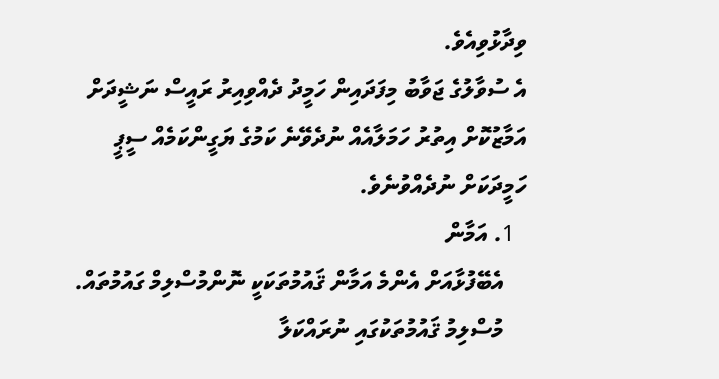ވިދާޅުވިއެވެ.
އެ ސުވާލުގެ ޖަވާބު މިފަދައިން ހަމީދު ދެއްވިއިރު ރައީސް ނަޝީދަށް އަމާޒުކޮށް އިތުރު ހަމަލާއެއް ނުދެވޭނެ ކަމުގެ ޔަގީންކަމެއް ސީޕީ ހަމީދަކަށް ނުދެއްވުނެވެ.
  1. އަމާން
    އެބޭފުޅާއަށް އެންމެ އަމާން ޤައުމުތަކަކީ ނޮންމުސްލިމް ގައުމުތައް.
    މުސްލިމު ޤައުމުތަކުގައި ނުރައްކަލާ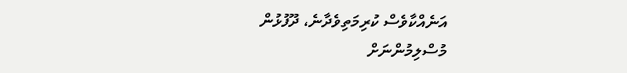އަނެއްކާވެސް ކުރިމަތިވެދާނެ، ދޫފުޅުން މުސްލިމުންނަށް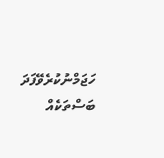ހަޖަމްނުކުރެވޭފަދަ ބަސްތަކެއް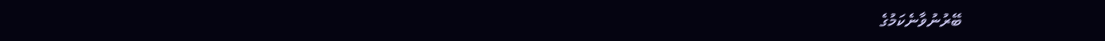ބޭރުނުވާނެކަމުގެ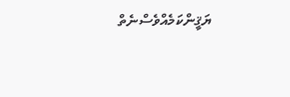ޔަޤީންކަމެއްވެސްނެތް